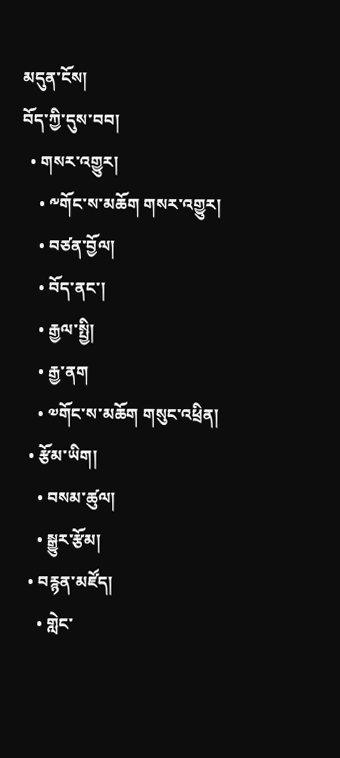མདུན་ངོས།
བོད་ཀྱི་དུས་བབ།
  • གསར་འགྱུར།
    • ༸གོང་ས་མཆོག གསར་འགྱུར།
    • བཙན་བྱོལ།
    • བོད་ནང་།
    • རྒྱལ་སྤྱི།
    • རྒྱ་ནག
    • ༧གོང་ས་མཆོག གསུང་འཕྲིན།
  • རྩོམ་ཡིག།
    • བསམ་ཚུལ།
    • སྒྱུར་རྩོམ།
  • བརྙན་མཛོད།
    • གླེང་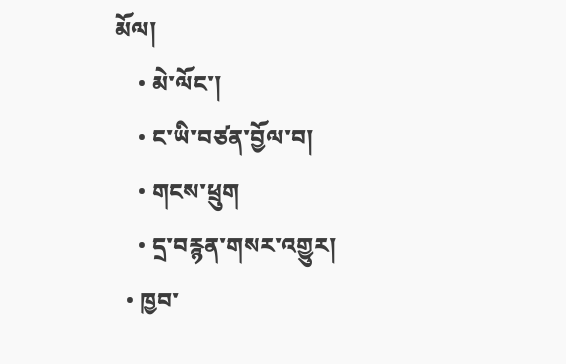མོལ།
    • མེ་ལོང་།
    • ང་ཡི་བཙན་བྱོལ་བ།
    • གངས་ཕྲུག
    • དྲ་བརྙན་གསར་འགྱུར།
  • ཁྱབ་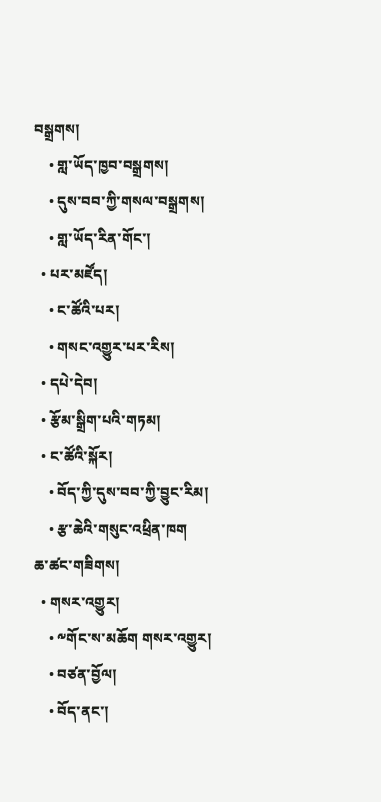བསྒྲགས།
    • གླ་ཡོད་ཁྱབ་བསྒྲགས།
    • དུས་བབ་ཀྱི་གསལ་བསྒྲགས།
    • གླ་ཡོད་རིན་གོང་།
  • པར་མཛོད།
    • ང་ཚོའི་པར།
    • གསང་འགྱུར་པར་རིས།
  • དཔེ་དེབ།
  • རྩོམ་སྒྲིག་པའི་གཏམ།
  • ང་ཚོའི་སྐོར།
    • བོད་ཀྱི་དུས་བབ་ཀྱི་བྱུང་རིམ།
    • རྩ་ཆེའི་གསུང་འཕྲིན་ཁག
ཆ་ཚང་གཟིགས།
  • གསར་འགྱུར།
    • ༸གོང་ས་མཆོག གསར་འགྱུར།
    • བཙན་བྱོལ།
    • བོད་ནང་།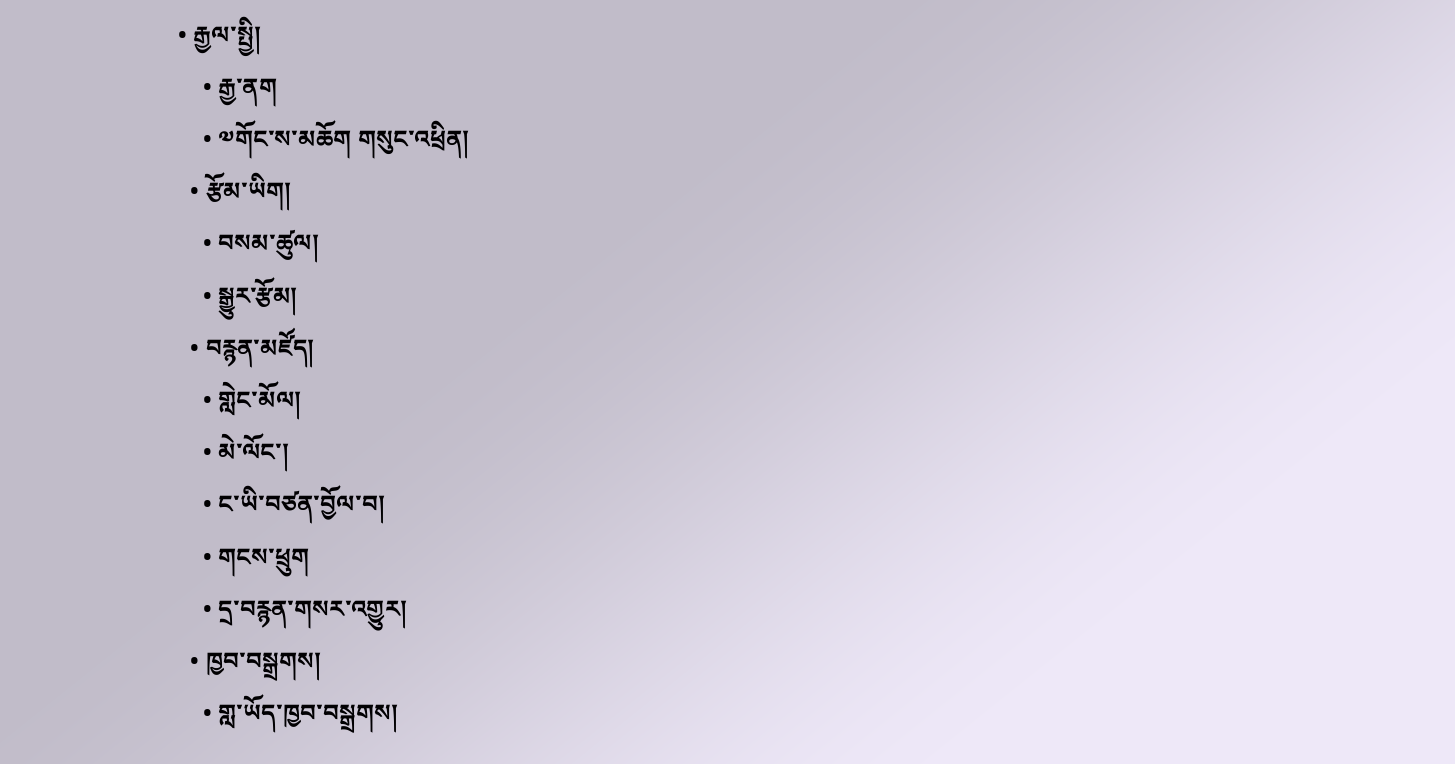• རྒྱལ་སྤྱི།
    • རྒྱ་ནག
    • ༧གོང་ས་མཆོག གསུང་འཕྲིན།
  • རྩོམ་ཡིག།
    • བསམ་ཚུལ།
    • སྒྱུར་རྩོམ།
  • བརྙན་མཛོད།
    • གླེང་མོལ།
    • མེ་ལོང་།
    • ང་ཡི་བཙན་བྱོལ་བ།
    • གངས་ཕྲུག
    • དྲ་བརྙན་གསར་འགྱུར།
  • ཁྱབ་བསྒྲགས།
    • གླ་ཡོད་ཁྱབ་བསྒྲགས།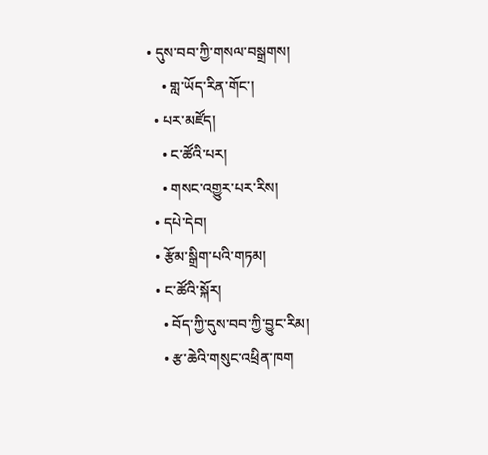• དུས་བབ་ཀྱི་གསལ་བསྒྲགས།
    • གླ་ཡོད་རིན་གོང་།
  • པར་མཛོད།
    • ང་ཚོའི་པར།
    • གསང་འགྱུར་པར་རིས།
  • དཔེ་དེབ།
  • རྩོམ་སྒྲིག་པའི་གཏམ།
  • ང་ཚོའི་སྐོར།
    • བོད་ཀྱི་དུས་བབ་ཀྱི་བྱུང་རིམ།
    • རྩ་ཆེའི་གསུང་འཕྲིན་ཁག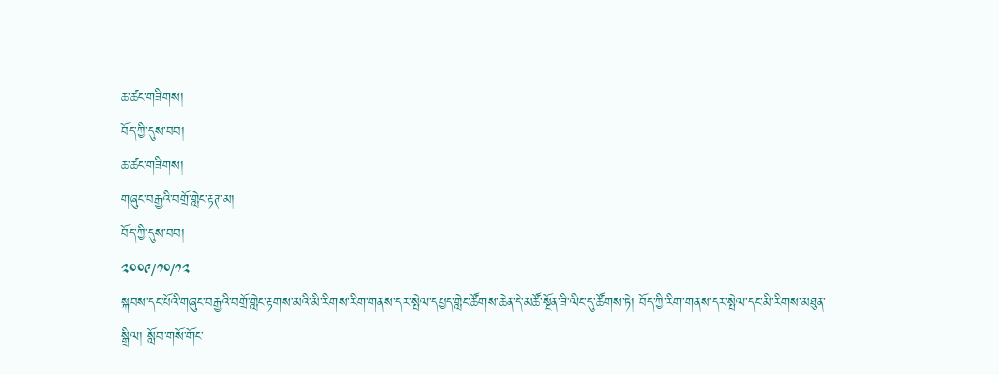ཆ་ཚང་གཟིགས།
བོད་ཀྱི་དུས་བབ།
ཆ་ཚང་གཟིགས།
གཞུང་བརྒྱའི་བགྲོ་གླེང་རྟཊ་མ།
བོད་ཀྱི་དུས་བབ།
༢༠༠༩/༡༠/༡༢
སྐབས་དང་པོའི་གཞུང་བརྒྱའི་བགྲོ་གླེང་རྟགས་མའི་མི་རིགས་རིག་གནས་དར་སྤེལ་དཔྱད་གླེང་ཚོགས་ཆེན་དེ་མཚོ་སྔོན་ཟི་ལིང་དུ་ཚོགས་ཏེ། བོད་ཀྱི་རིག་གནས་དར་སྤེལ་དང་མི་རིགས་མཐུན་སྒྲིལ། སློབ་གསོ་གོང་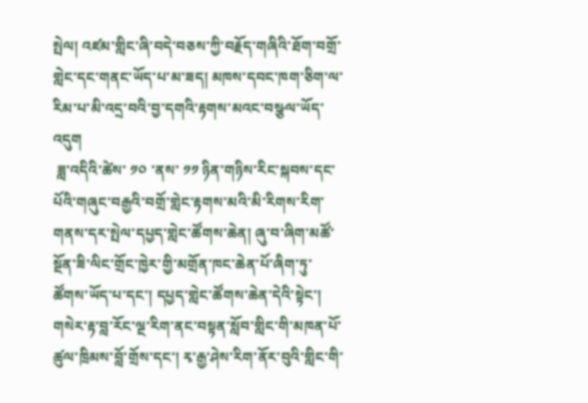སྤེལ། འཛམ་གླིང་ཞི་བདེ་བཅས་ཀྱི་བརྗོད་གཞིའི་ཐོག་བགྲོ་གླེང་དང་གནང་ཡོད་པ་མ་ཟད། མཁས་དབང་ཁག་ཅིག་ལ་རིམ་པ་མི་འདྲ་བའི་བྱ་དགའི་རྟགས་མའང་བསྩལ་ཡོད་འདུག
 ཟླ་འདིའི་ཚེས་ ༡༠ ་ནས་ ༡༡ ཉིན་གཉིས་རིང་སྐབས་དང་པོའི་གཞུང་བརྒྱའི་བགྲོ་གླེང་རྟགས་མའི་མི་རིགས་རིག་གནས་དར་སྤེལ་དཔྱད་གླེང་ཚོགས་ཆེན། ཞུ་བ་ཞིག་མཚོ་སྔོན་ཟི་ལིང་གྲོང་ཁྱེར་གྱི་མགྲོན་ཁང་ཆེན་པོ་ཞིག་ཏུ་ཚོགས་ཡོད་པ་དང་། དཔྱད་གླེང་ཚོགས་ཆེན་དེའི་སྟེང་། གསེར་རྟ་བླ་རོང་ལྔ་རིག་ནང་བསྟན་སློབ་གླིང་གི་མཁན་པོ་ཚུལ་ཁྲིམས་བློ་གྲོས་དང་། རྭ་རྒྱ་ཤེས་རིག་ནོར་བུའི་གླིང་གི་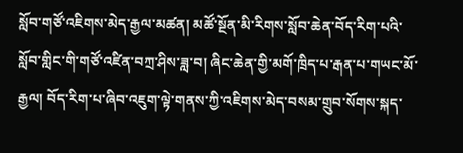སློབ་གཙོ་འཇིགས་མེད་རྒྱལ་མཚན། མཚོ་སྔོན་མི་རིགས་སློབ་ཆེན་བོད་རིག་པའི་སློབ་གླིང་གི་གཙོ་འཛིན་བཀྲ་ཤིས་ཟླ་བ། ཞིང་ཆེན་གྱི་མགོ་ཁྲིད་པ་རྒན་པ་གཡང་མོ་རྒྱལ། བོད་རིག་པ་ཞིབ་འཇུག་ལྟེ་གནས་ཀྱི་འཇིགས་མེད་བསམ་གྲུབ་སོགས་སྐད་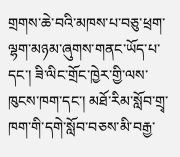གྲགས་ཆེ་བའི་མཁས་པ་བཅུ་ཕྲག་ལྷག་མཉམ་ཞུགས་གནང་ཡོད་པ་དང་། ཟི་ལིང་གྲོང་ཁྱེར་གྱི་ལས་ཁུངས་ཁག་དང་། མཐོ་རིམ་སློབ་གྲྭ་ཁག་གི་དགེ་སློབ་བཅས་མི་བརྒྱ་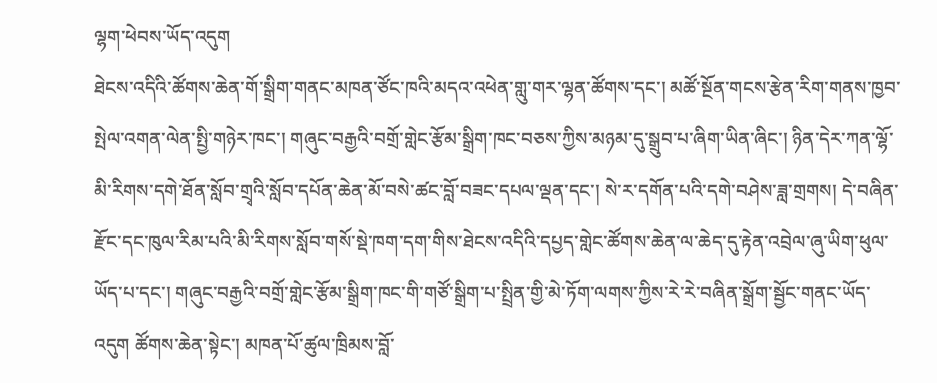ལྷག་ཕེབས་ཡོད་འདུག
ཐེངས་འདིའི་ཚོགས་ཆེན་གོ་སྒྲིག་གནང་མཁན་ཙོང་ཁའི་མདའ་འཕེན་གླུ་གར་ལྷན་ཚོགས་དང་། མཚོ་སྔོན་གངས་རྩེན་རིག་གནས་ཁྱབ་སྤེལ་འགན་ལེན་སྤྱི་གཉེར་ཁང་། གཞུང་བརྒྱའི་བགྲོ་གླེང་རྩོམ་སྒྲིག་ཁང་བཅས་ཀྱིས་མཉམ་དུ་སྒྲུབ་པ་ཞིག་ཡིན་ཞིང་། ཉིན་དེར་ཀན་ལྷོ་མི་རིགས་དགེ་ཐོན་སློབ་གྲྭའི་སློབ་དཔོན་ཆེན་མོ་བསེ་ཚང་བློ་བཟང་དཔལ་ལྡན་དང་། སེ་ར་དགོན་པའི་དགེ་བཤེས་ཟླ་གྲགས། དེ་བཞིན་རྫོང་དང་ཁུལ་རིམ་པའི་མི་རིགས་སློབ་གསོ་སྡེ་ཁག་དག་གིས་ཐེངས་འདིའི་དཔྱད་གླེང་ཚོགས་ཆེན་ལ་ཆེད་དུ་རྟེན་འབྲེལ་ཞུ་ཡིག་ཕུལ་ཡོད་པ་དང་། གཞུང་བརྒྱའི་བགྲོ་གླེང་རྩོམ་སྒྲིག་ཁང་གི་གཙོ་སྒྲིག་པ་སྤྲིན་གྱི་མེ་ཏོག་ལགས་ཀྱིས་རེ་རེ་བཞིན་སྒྲོག་སྦྱོང་གནང་ཡོད་འདུག ཚོགས་ཆེན་སྟེང་། མཁན་པོ་ཚུལ་ཁྲིམས་བློ་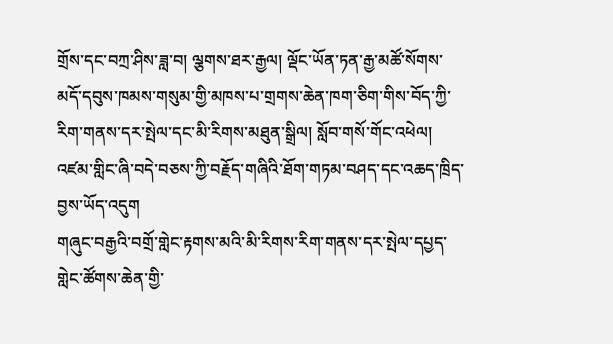གྲོས་དང་བཀྲ་ཤིས་ཟླ་བ། ལྕགས་ཐར་རྒྱལ། ལྡོང་ཡོན་ཏན་རྒྱ་མཚོ་སོགས་མདོ་དབུས་ཁམས་གསུམ་གྱི་མཁས་པ་གྲགས་ཆེན་ཁག་ཅིག་གིས་བོད་ཀྱི་རིག་གནས་དར་སྤེལ་དང་མི་རིགས་མཐུན་སྒྲིལ། སློབ་གསོ་གོང་འཕེལ། འཛམ་གླིང་ཞི་བདེ་བཅས་ཀྱི་བརྗོད་གཞིའི་ཐོག་གཏམ་བཤད་དང་འཆད་ཁྲིད་བྱས་ཡོད་འདུག
གཞུང་བརྒྱའི་བགྲོ་གླེང་རྟགས་མའི་མི་རིགས་རིག་གནས་དར་སྤེལ་དཔྱད་གླེང་ཚོགས་ཆེན་གྱི་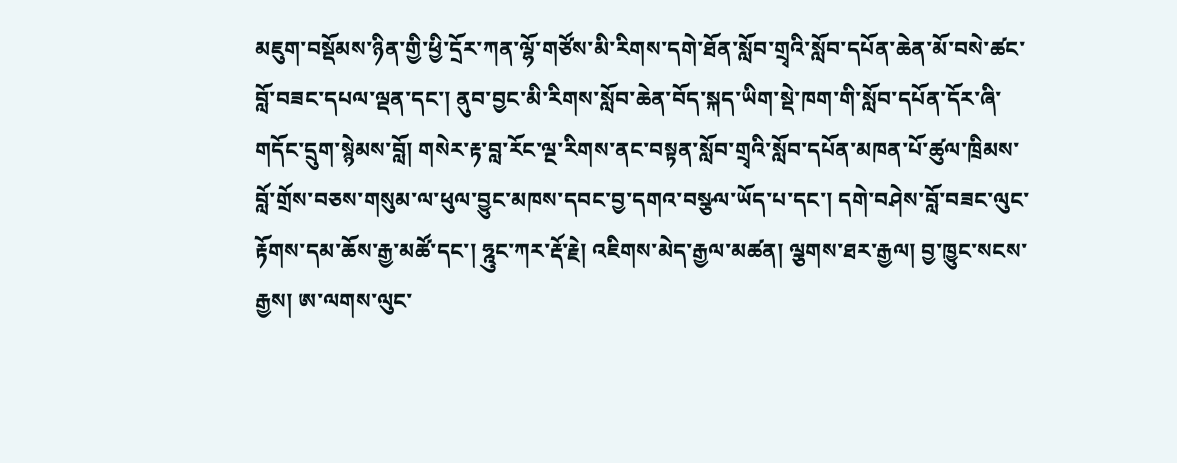མཇུག་བསྡོམས་ཉིན་གྱི་ཕྱི་དྲོར་ཀན་ལྷོ་གཙོས་མི་རིགས་དགེ་ཐོན་སློབ་གྲྭའི་སློབ་དཔོན་ཆེན་མོ་བསེ་ཚང་བློ་བཟང་དཔལ་ལྡན་དང་། ནུབ་བྱང་མི་རིགས་སློབ་ཆེན་བོད་སྐད་ཡིག་སྡེ་ཁག་གི་སློབ་དཔོན་དོར་ཞི་གདོང་དྲུག་སྙེམས་བློ། གསེར་རྟ་བླ་རོང་ལྔ་རིགས་ནང་བསྟན་སློབ་གྲྭའི་སློབ་དཔོན་མཁན་པོ་ཚུལ་ཁྲིམས་བློ་གྲོས་བཅས་གསུམ་ལ་ཕུལ་བྱུང་མཁས་དབང་བྱ་དགའ་བསྩལ་ཡོད་པ་དང་། དགེ་བཤེས་བློ་བཟང་ལུང་རྟོགས་དམ་ཆོས་རྒྱ་མཚོ་དང་། ཧྰུང་ཀར་རྡོ་རྗེ། འཇིགས་མེད་རྒྱལ་མཚན། ལྕགས་ཐར་རྒྱལ། བྱ་ཁྱུང་སངས་རྒྱས། ཨ་ལགས་ལུང་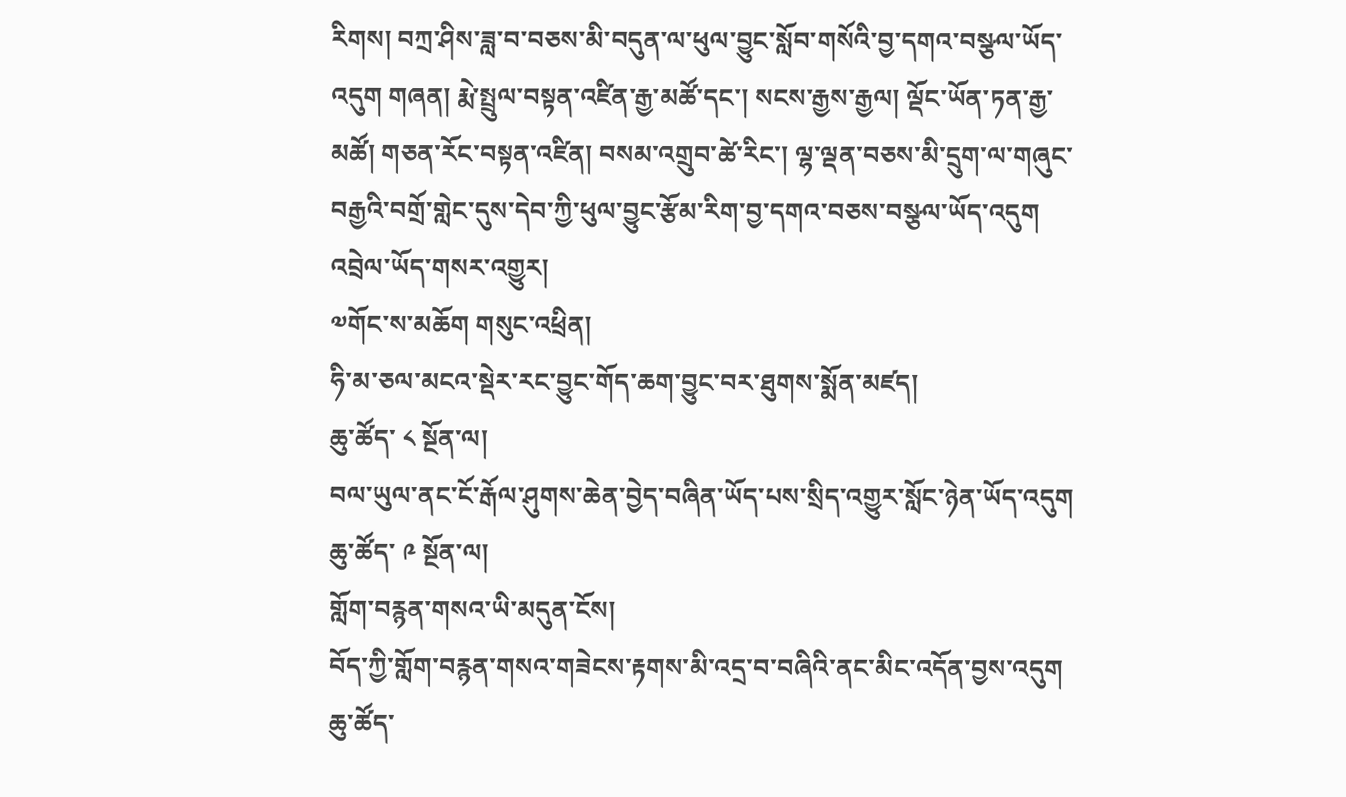རིགས། བཀྲ་ཤིས་ཟླ་བ་བཅས་མི་བདུན་ལ་ཕུལ་བྱུང་སློབ་གསོའི་བྱ་དགའ་བསྩལ་ཡོད་འདུག གཞན། རྨེ་སྤྲུལ་བསྟན་འཛིན་རྒྱ་མཚོ་དང་། སངས་རྒྱས་རྒྱལ། ལྡོང་ཡོན་ཏན་རྒྱ་མཚོ། གཅན་རོང་བསྟན་འཛིན། བསམ་འགྲུབ་ཚེ་རིང་། ལྷ་ལྡན་བཅས་མི་དྲུག་ལ་གཞུང་བརྒྱའི་བགྲོ་གླེང་དུས་དེབ་ཀྱི་ཕུལ་བྱུང་རྩོམ་རིག་བྱ་དགའ་བཅས་བསྩལ་ཡོད་འདུག
འབྲེལ་ཡོད་གསར་འགྱུར།
༧གོང་ས་མཆོག གསུང་འཕྲིན།
ཧི་མ་ཅལ་མངའ་སྡེར་རང་བྱུང་གོད་ཆག་བྱུང་བར་ཐུགས་སྨོན་མཛད།
ཆུ་ཚོད་ ༨ སྔོན་ལ།
བལ་ཡུལ་ནང་ངོ་རྒོལ་ཤུགས་ཆེན་བྱེད་བཞིན་ཡོད་པས་སྲིད་འགྱུར་སློང་ཉེན་ཡོད་འདུག
ཆུ་ཚོད་ ༩ སྔོན་ལ།
གློག་བརྙན་གསའ་ཡི་མདུན་ངོས།
བོད་ཀྱི་གློག་བརྙན་གསའ་གཟེངས་རྟགས་མི་འདྲ་བ་བཞིའི་ནང་མིང་འདོན་བྱས་འདུག
ཆུ་ཚོད་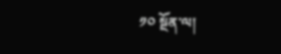༡༠ སྔོན་ལ།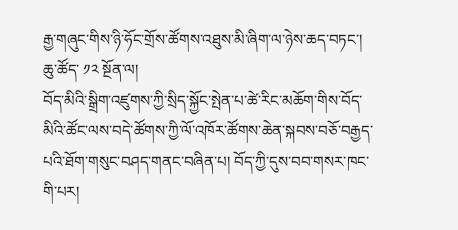རྒྱ་གཞུང་གིས་ཉི་ཧོང་གྲོས་ཚོགས་འཐུས་མི་ཞིག་ལ་ཉེས་ཆད་བཏང་།
ཆུ་ཚོད་ ༡༢ སྔོན་ལ།
བོད་མིའི་སྒྲིག་འཛུགས་ཀྱི་སྲིད་སྐྱོང་སྤེན་པ་ཚེ་རིང་མཆོག་གིས་བོད་མིའི་ཚོང་ལས་བདེ་ཚོགས་ཀྱི་ལོ་འཁོར་ཚོགས་ཆེན་སྐབས་བཅོ་བརྒྱད་པའི་ཐོག་གསུང་བཤད་གནང་བཞིན་པ། བོད་ཀྱི་དུས་བབ་གསར་ཁང་གི་པར།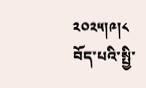༢༠༢༥།༩།༨
བོད་པའི་སྤྱི་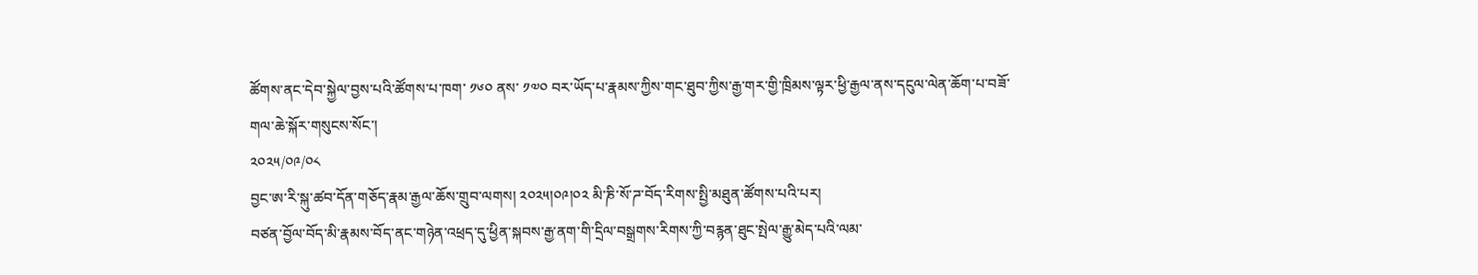ཚོགས་ནང་དེབ་སྐྱེལ་བྱས་པའི་ཚོགས་པ་ཁག་ ༡༦༠ ནས་ ༡༧༠ བར་ཡོད་པ་རྣམས་ཀྱིས་གང་ཐུབ་ཀྱིས་རྒྱ་གར་གྱི་ཁྲིམས་ལྟར་ཕྱི་རྒྱལ་ནས་དངུལ་ལེན་ཆོག་པ་བཟོ་གལ་ཆེ་སྐོར་གསུངས་སོང་།
༢༠༢༥/༠༩/༠༨
བྱང་ཨ་རི་སྐུ་ཚབ་དོན་གཅོད་རྣམ་རྒྱལ་ཆོས་གྲུབ་ལགས། ༢༠༢༥།༠༩།༠༢ མི་ཎི་སོ་ཌ་བོད་རིགས་སྤྱི་མཐུན་ཚོགས་པའི་པར།
བཙན་བྱོལ་བོད་མི་རྣམས་བོད་ནང་གཉེན་འཕྲད་དུ་ཕྱིན་སྐབས་རྒྱ་ནག་གི་དྲིལ་བསྒྲགས་རིགས་ཀྱི་བརྙན་ཐུང་སྤེལ་རྒྱུ་མེད་པའི་ལམ་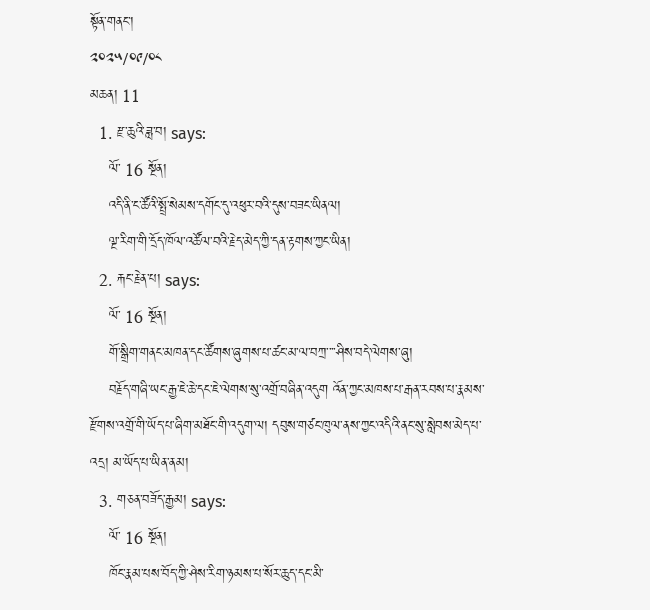སྟོན་གནང་།
༢༠༢༥/༠༩/༠༨
མཆན། 11
  1. རྫ་ཆུའི་ཟླ་བ། says:
    ལོ་ 16 སྔོན།
    འདི་ནི་ང་ཚོའི་སྤྲོ་སེམས་དགོང་དུ་འཕུར་བའི་དུས་བཟང་ཡིནལ།
    ལྔ་རིག་གི་དྲོད་ཁོལ་འཚོལ་བའི་རྗེད་མེད་ཀྱི་དན་རྟགས་ཀྱང་ཡིན།
  2. རྐང་རྗེན་པ། says:
    ལོ་ 16 སྔོན།
    གོ་སྒྲིག་གནང་མཁན་དང་ཚོགས་ཞུགས་པ་ཚང་མ་ལ་བཀྲ་་་་ཤིས་བདེ་ལེགས་ཞུ།
    བརྗོད་གཞི་ཡང་རྒྱ་ཇེ་ཆེ་དང་ཇེ་ལེགས་སུ་འགྲོ་བཞིན་འདུག འོན་ཀྱང་མཁས་པ་རྒན་རབས་པ་རྣམས་རྫོགས་འགྲོ་གི་ཡོད་པ་ཞིག་མཐོང་གི་འདུག་ལ། དབུས་གཙང་ཁུལ་ནས་ཀྱང་འདིའི་ནང་སུ་སླེབས་མེད་པ་འདྲ། མ་ཡོད་པ་ཡིན་ནམ།
  3. གཅན་བཟོད་རྒྱམ། says:
    ལོ་ 16 སྔོན།
    ཁོང་རྣམ་པས་བོད་ཀྱི་ཤེས་རིག་ཉམས་པ་སོར་ཆུད་དང་མི་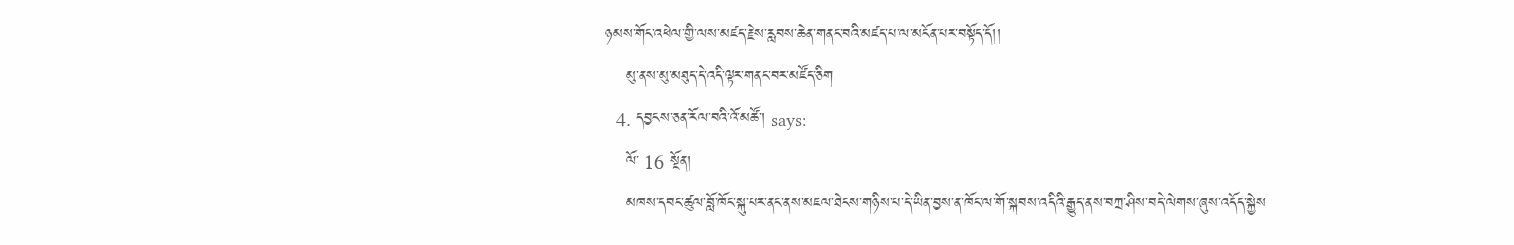ཉམས་གོང་འཕེལ་གྱི་ལས་མཛད་རྗེས་རླབས་ཆེན་གནང་བའི་མཛད་པ་ལ་མངོན་པར་བསྟོད་དོ།།
    མུ་ནས་མུ་མཐུད་དེ་འདི་ལྟར་གནང་བར་མཛོད་ཅིག
  4. དབྱངས་ཅན་རོལ་བའི་འོ་མཚོ་། says:
    ལོ་ 16 སྔོན།
    མཁས་དབང་ཚུལ་བློ་ཁོང་སྐུ་པར་ནང་ནས་མཇལ་ཐེངས་གཉིས་པ་དེ་ཡིན་བྱས་ན་ཁོང་ལ་གོ་སྐབས་འདིའི་རྒྱུད་ནས་བཀྲ་ཤིས་བདེ་ལེགས་ཞུས་འདོད་སྐྱེས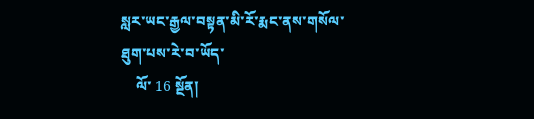སླར་ཡང་རྒྱལ་བསྟན་མི་རོ་རྨང་ནས་གསོལ་ཐུག་པས་རེ་བ་ཡོད་
    ལོ་ 16 སྔོན།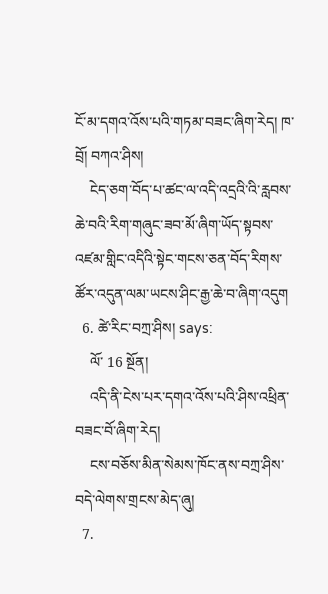ངོ་མ་དགའ་འོས་པའི་གཏམ་བཟང་ཞིག་རེད། ཁ་བྲོ། བཀའ་ཤིས།
    ངེད་ཅག་བོད་པ་ཚང་ལ་འདི་འདྲའི་འི་རླབས་ཆེ་བའི་རིག་གཞུང་ཟབ་མོ་ཞིག་ཡོད་སྟབས་འཛམ་གླིང་འདིའི་སྟེང་གངས་ཅན་བོད་རིགས་ཚོར་འདུན་ལམ་ཡངས་ཤིང་རྒྱ་ཆེ་བ་ཞིག་འདུག
  6. ཚེ་རིང་བཀྲ་ཤིས། says:
    ལོ་ 16 སྔོན།
    འདི་ནི་ངེས་པར་དགའ་འོས་པའི་ཤིས་འཕྲིན་བཟང་བོ་ཞིག་རེད།
    ངས་བཅོས་མིན་སེམས་ཁོང་ནས་བཀྲ་ཤིས་བདེ་ལེགས་གྲངས་མེད་ཞུ།
  7.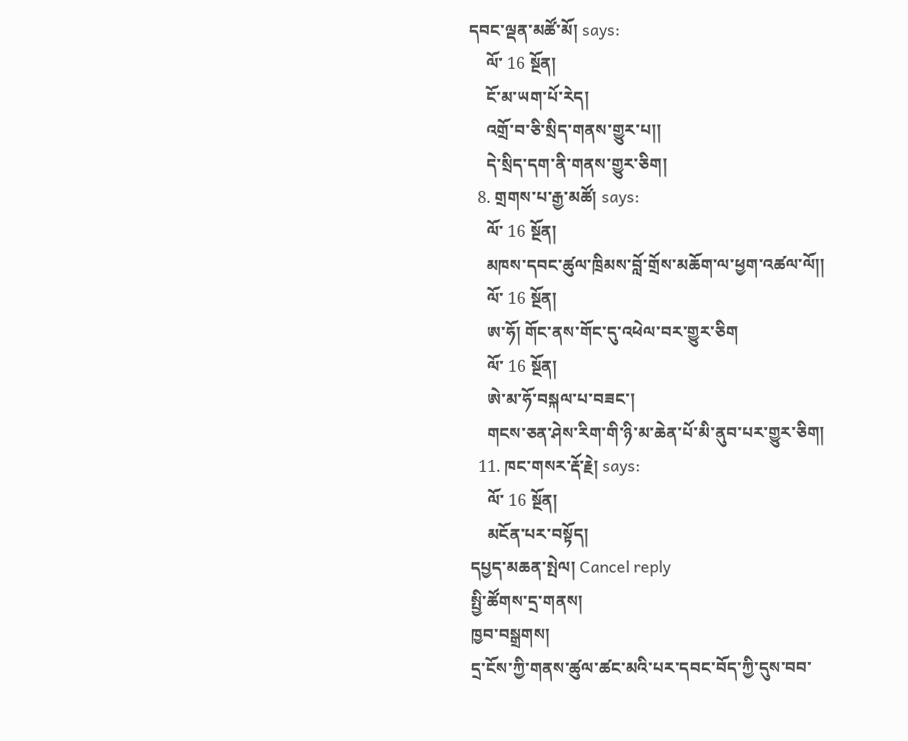དབང་ལྡན་མཚོ་མོ། says:
    ལོ་ 16 སྔོན།
    ངོ་མ་ཡག་པོ་རེད།
    འགྲོ་བ་ཅི་སྲིད་གནས་གྱུར་པ།།
    དེ་སྲིད་དག་ནི་གནས་གྱུར་ཅིག།
  8. གྲགས་པ་རྒྱ་མཚོ། says:
    ལོ་ 16 སྔོན།
    མཁས་དབང་ཚུལ་ཁྲིམས་བློ་གྲོས་མཆོག་ལ་ཕྱག་འཚལ་ལོ།།
    ལོ་ 16 སྔོན།
    ཨ་ཧོ། གོང་ནས་གོང་དུ་འཕེལ་བར་གྱུར་ཅིག
    ལོ་ 16 སྔོན།
    ཨེ་མ་ཧོ་བསྐལ་པ་བཟང་།
    གངས་ཅན་ཤེས་རིག་གི་ཉི་མ་ཆེན་པོ་མི་ནུབ་པར་གྱུར་ཅིག།
  11. ཁང་གསར་རྡོ་རྗེ། says:
    ལོ་ 16 སྔོན།
    མངོན་པར་བསྟོད།
དཔྱད་མཆན་སྤེལ། Cancel reply
སྤྱི་ཚོགས་དྲ་གནས།
ཁྱབ་བསྒྲགས།
དྲ་ངོས་ཀྱི་གནས་ཚུལ་ཚང་མའི་པར་དབང་བོད་ཀྱི་དུས་བབ་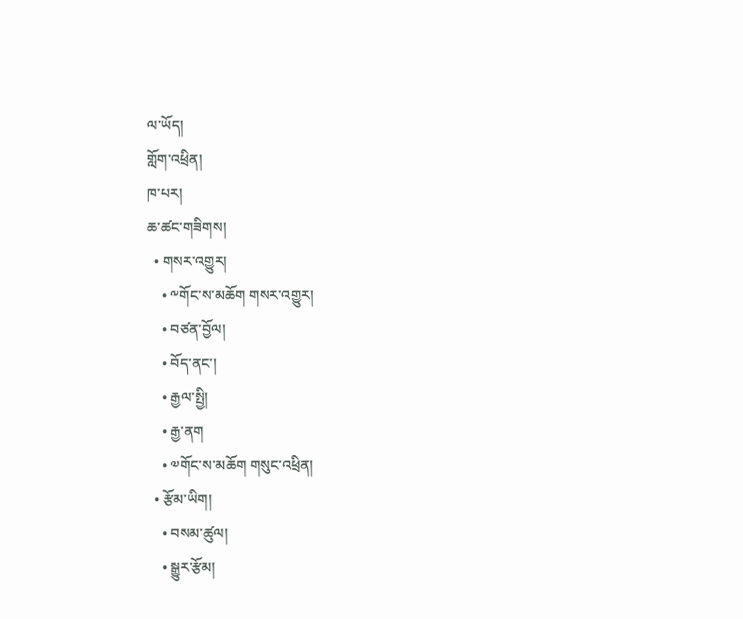ལ་ཡོད།
གློག་འཕྲིན།
ཁ་པར།
ཆ་ཚང་གཟིགས།
  • གསར་འགྱུར།
    • ༸གོང་ས་མཆོག གསར་འགྱུར།
    • བཙན་བྱོལ།
    • བོད་ནང་།
    • རྒྱལ་སྤྱི།
    • རྒྱ་ནག
    • ༧གོང་ས་མཆོག གསུང་འཕྲིན།
  • རྩོམ་ཡིག།
    • བསམ་ཚུལ།
    • སྒྱུར་རྩོམ།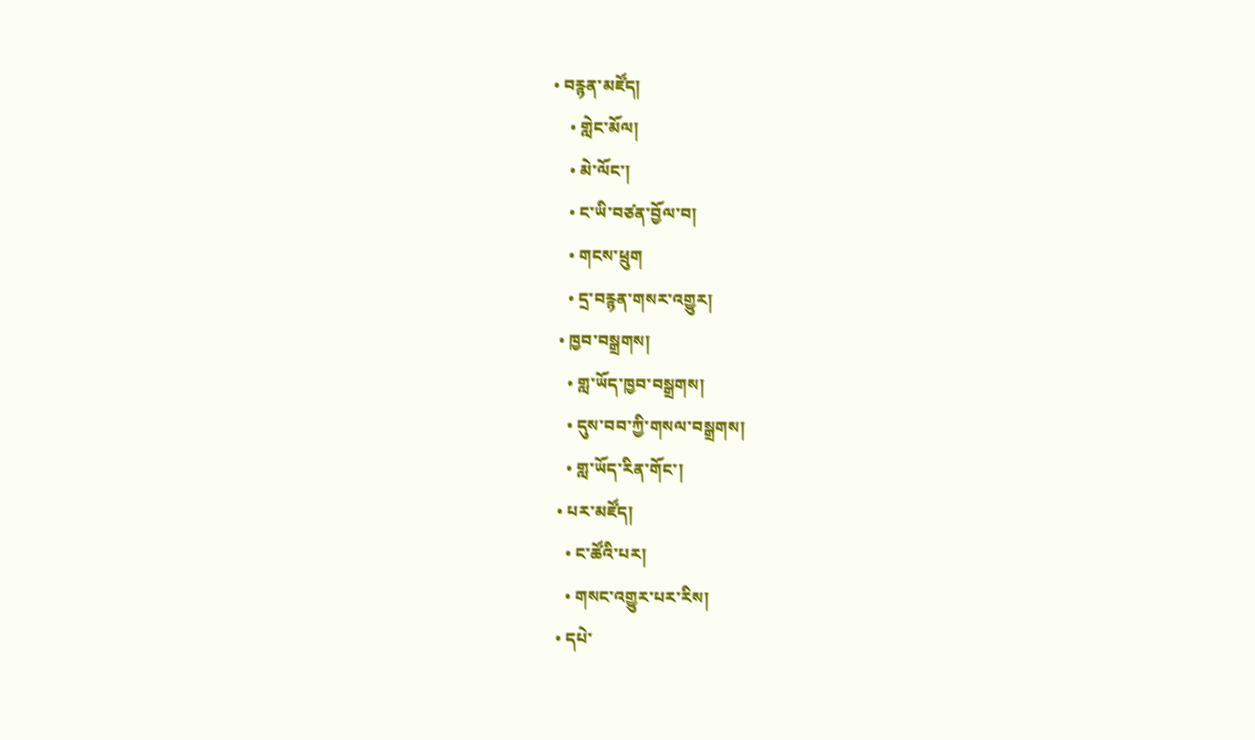• བརྙན་མཛོད།
    • གླེང་མོལ།
    • མེ་ལོང་།
    • ང་ཡི་བཙན་བྱོལ་བ།
    • གངས་ཕྲུག
    • དྲ་བརྙན་གསར་འགྱུར།
  • ཁྱབ་བསྒྲགས།
    • གླ་ཡོད་ཁྱབ་བསྒྲགས།
    • དུས་བབ་ཀྱི་གསལ་བསྒྲགས།
    • གླ་ཡོད་རིན་གོང་།
  • པར་མཛོད།
    • ང་ཚོའི་པར།
    • གསང་འགྱུར་པར་རིས།
  • དཔེ་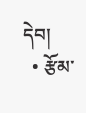དེབ།
  • རྩོམ་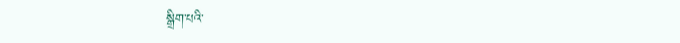སྒྲིག་པའི་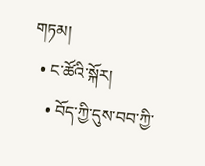གཏམ།
  • ང་ཚོའི་སྐོར།
    • བོད་ཀྱི་དུས་བབ་ཀྱི་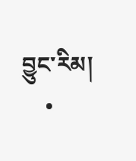བྱུང་རིམ།
    •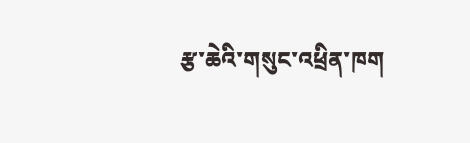རྩ་ཆེའི་གསུང་འཕྲིན་ཁག